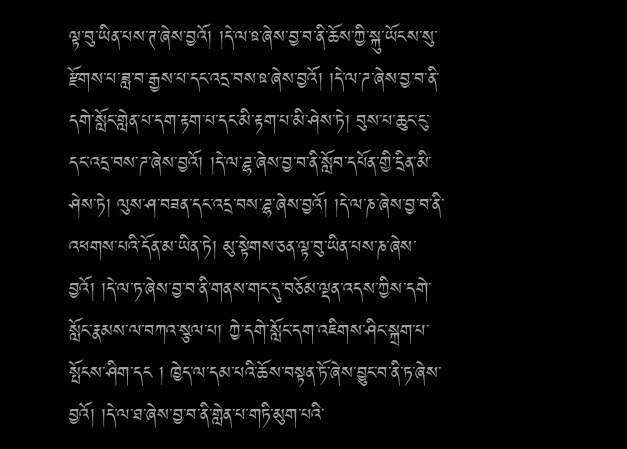ལྟ་བུ་ཡིན་པས་ཊ་ཞེས་བྱའོ། །དེ་ལ་ཋ་ཞེས་བྱ་བ་ནི་ཆོས་ཀྱི་སྐུ་ཡོངས་སུ་རྫོགས་པ་ཟླ་བ་རྒྱས་པ་དང་འདྲ་བས་ཋ་ཞེས་བྱའོ། །དེ་ལ་ཌ་ཞེས་བྱ་བ་ནི་དགེ་སློང་གླེན་པ་དག་རྟག་པ་དང་མི་རྟག་པ་མི་ཤེས་ཏེ། བུས་པ་ཆུང་ངུ་དང་འདྲ་བས་ཌ་ཞེས་བྱའོ། །དེ་ལ་ཌྷ་ཞེས་བྱ་བ་ནི་སློབ་དཔོན་གྱི་དྲིན་མི་ཤེས་ཏེ། ལུས་ཤ་བཟན་དང་འདྲ་བས་ཌྷ་ཞེས་བྱའོ། །དེ་ལ་ཎ་ཞེས་བྱ་བ་ནི་འཕགས་པའི་དོན་མ་ཡིན་ཏེ། མུ་སྟེགས་ཅན་ལྟ་བུ་ཡིན་པས་ཎ་ཞེས་བྱའོ། །དེ་ལ་ཏ་ཞེས་བྱ་བ་ནི་གནས་གང་དུ་བཅོམ་ལྡན་འདས་ཀྱིས་དགེ་སློང་རྣམས་ལ་བཀའ་སྩལ་པ། ཀྱེ་དགེ་སློང་དག་འཇིགས་ཤིང་སྐྲག་པ་སྤོངས་ཤིག་དང ། ཁྱེད་ལ་དམ་པའི་ཆོས་བསྟན་ཏོ་ཞེས་བྱུང་བ་ནི་ཏ་ཞེས་བྱའོ། །དེ་ལ་ཐ་ཞེས་བྱ་བ་ནི་གླེན་པ་གཏི་མུག་པའི་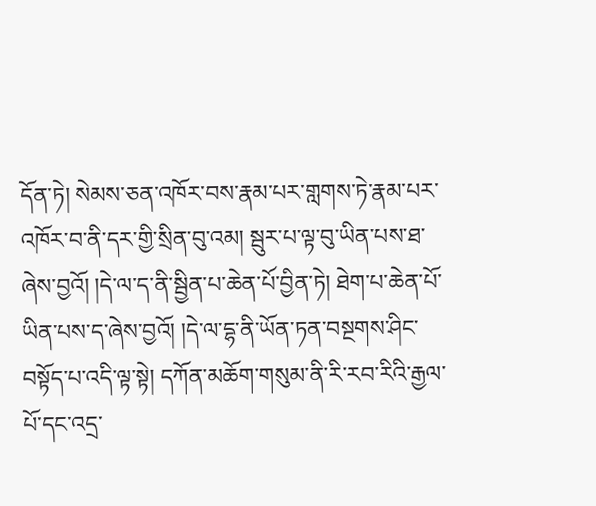དོན་ཏེ། སེམས་ཅན་འཁོར་བས་རྣམ་པར་གླགས་ཏེ་རྣམ་པར་འཁོར་བ་ནི་དར་གྱི་སྲིན་བུ་འམ། སྦུར་པ་ལྟ་བུ་ཡིན་པས་ཐ་ཞེས་བྱའོ། །དེ་ལ་ད་ནི་སྦྱིན་པ་ཆེན་པོ་བྱིན་ཏེ། ཐེག་པ་ཆེན་པོ་ཡིན་པས་ད་ཞེས་བྱའོ། །དེ་ལ་དྷ་ནི་ཡོན་ཏན་བསྔགས་ཤིང་བསྟོད་པ་འདི་ལྟ་སྟེ། དཀོན་མཆོག་གསུམ་ནི་རི་རབ་རིའི་རྒྱལ་པོ་དང་འདྲ་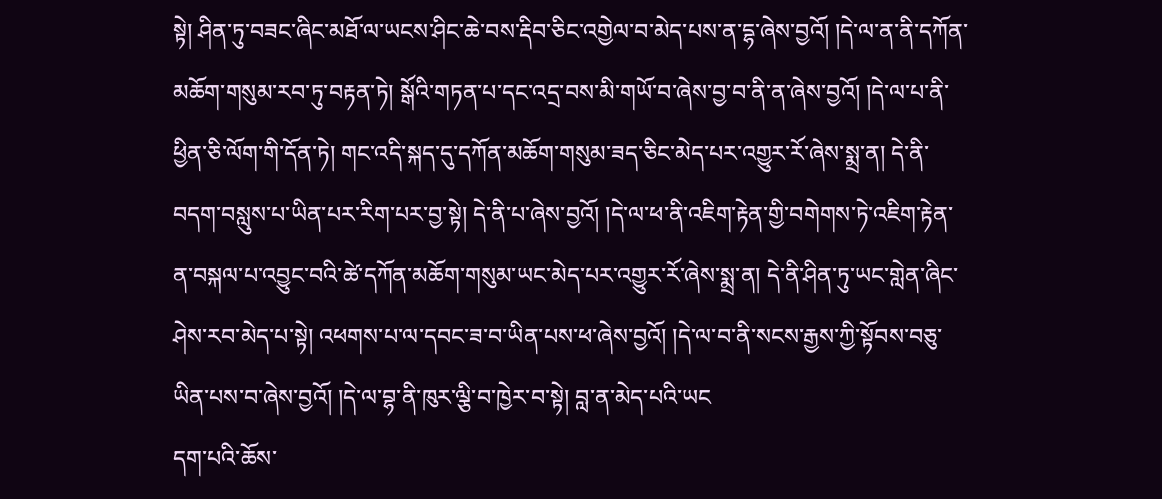སྟེ། ཤིན་ཏུ་བཟང་ཞིང་མཐོ་ལ་ཡངས་ཤིང་ཆེ་བས་རྡིབ་ཅིང་འགྱེལ་བ་མེད་པས་ན་དྷ་ཞེས་བྱའོ། །དེ་ལ་ན་ནི་དཀོན་མཆོག་གསུམ་རབ་ཏུ་བརྟན་ཏེ། སྒོའི་གཏན་པ་དང་འདྲ་བས་མི་གཡོ་བ་ཞེས་བྱ་བ་ནི་ན་ཞེས་བྱའོ། །དེ་ལ་པ་ནི་ཕྱིན་ཅི་ལོག་གི་དོན་ཏེ། གང་འདི་སྐད་དུ་དཀོན་མཆོག་གསུམ་ཟད་ཅིང་མེད་པར་འགྱུར་རོ་ཞེས་སྨྲ་ན། དེ་ནི་བདག་བསླུས་པ་ཡིན་པར་རིག་པར་བྱ་སྟེ། དེ་ནི་པ་ཞེས་བྱའོ། །དེ་ལ་ཕ་ནི་འཇིག་རྟེན་གྱི་བགེགས་ཏེ་འཇིག་རྟེན་ན་བསྐལ་པ་འབྱུང་བའི་ཚེ་དཀོན་མཆོག་གསུམ་ཡང་མེད་པར་འགྱུར་རོ་ཞེས་སྨྲ་ན། དེ་ནི་ཤིན་ཏུ་ཡང་གླེན་ཞིང་ཤེས་རབ་མེད་པ་སྟེ། འཕགས་པ་ལ་དབང་ཟ་བ་ཡིན་པས་ཕ་ཞེས་བྱའོ། །དེ་ལ་བ་ནི་སངས་རྒྱས་ཀྱི་སྟོབས་བཅུ་ཡིན་པས་བ་ཞེས་བྱའོ། །དེ་ལ་བྷ་ནི་ཁུར་ལྕི་བ་ཁྱེར་བ་སྟེ། བླ་ན་མེད་པའི་ཡང
དག་པའི་ཆོས་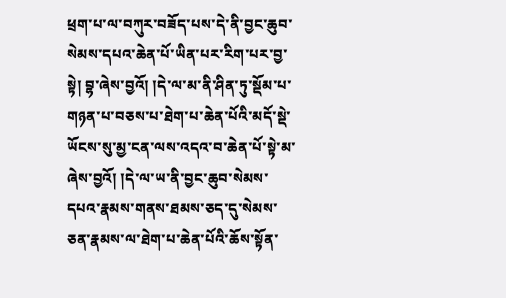ཕྲག་པ་ལ་བཀུར་བཟོད་པས་དེ་ནི་བྱང་ཆུབ་སེམས་དཔའ་ཆེན་པོ་ཡིན་པར་རིག་པར་བྱ་སྟེ། བྷ་ཞེས་བྱའོ། །དེ་ལ་མ་ནི་ཤིན་ཏུ་སྡོམ་པ་གཉན་པ་བཅས་པ་ཐེག་པ་ཆེན་པོའི་མདོ་སྡེ་ཡོངས་སུ་མྱ་ངན་ལས་འདའ་བ་ཆེན་པོ་སྟེ་མ་ཞེས་བྱའོ། །དེ་ལ་ཡ་ནི་བྱང་ཆུབ་སེམས་དཔའ་རྣམས་གནས་ཐམས་ཅད་དུ་སེམས་ཅན་རྣམས་ལ་ཐེག་པ་ཆེན་པོའི་ཆོས་སྟོན་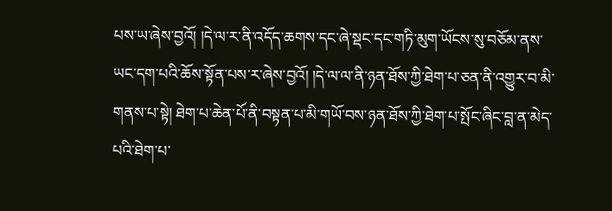པས་ཡ་ཞེས་བྱའོ། །དེ་ལ་ར་ནི་འདོད་ཆགས་དང་ཞེ་སྡང་དང་གཏི་མུག་ཡོངས་སུ་བཅོམ་ནས་ཡང་དག་པའི་ཆོས་སྟོན་པས་ར་ཞེས་བྱའོ། །དེ་ལ་ལ་ནི་ཉན་ཐོས་ཀྱི་ཐེག་པ་ཅན་ནི་འགྱུར་བ་མི་གནས་པ་སྟེ། ཐེག་པ་ཆེན་པོ་ནི་བསྟན་པ་མི་གཡོ་བས་ཉན་ཐོས་ཀྱི་ཐེག་པ་སྤོང་ཞིང་བླ་ན་མེད་པའི་ཐེག་པ་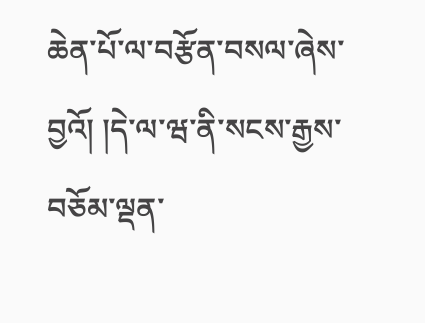ཆེན་པོ་ལ་བརྩོན་བསལ་ཞེས་བྱའོ། །དེ་ལ་ཝ་ནི་སངས་རྒྱས་བཅོམ་ལྡན་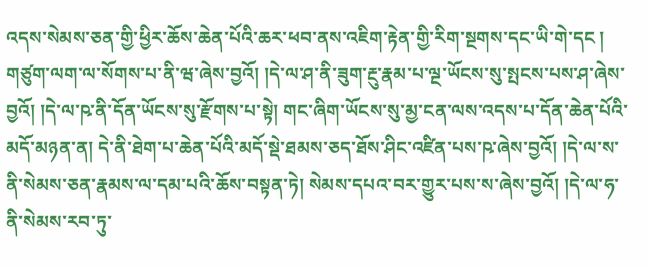འདས་སེམས་ཅན་གྱི་ཕྱིར་ཆོས་ཆེན་པོའི་ཆར་ཕབ་ནས་འཇིག་རྟེན་གྱི་རིག་སྔགས་དང་ཡི་གེ་དང ། གཙུག་ལག་ལ་སོགས་པ་ནི་ཝ་ཞེས་བྱའོ། །དེ་ལ་ཤ་ནི་ཟུག་རྔུ་རྣམ་པ་ལྔ་ཡོངས་སུ་སྤངས་པས་ཤ་ཞེས་བྱའོ། །དེ་ལ་ཥ་ནི་དོན་ཡོངས་སུ་རྫོགས་པ་སྟེ། གང་ཞིག་ཡོངས་སུ་མྱ་ངན་ལས་འདས་པ་དོན་ཆེན་པོའི་མདོ་མཉན་ན། དེ་ནི་ཐེག་པ་ཆེན་པོའི་མདོ་སྡེ་ཐམས་ཅད་ཐོས་ཤིང་འཛིན་པས་ཥ་ཞེས་བྱའོ། །དེ་ལ་ས་ནི་སེམས་ཅན་རྣམས་ལ་དམ་པའི་ཆོས་བསྟན་ཏེ། སེམས་དཔའ་བར་གྱུར་པས་ས་ཞེས་བྱའོ། །དེ་ལ་ཧ་ནི་སེམས་རབ་ཏུ་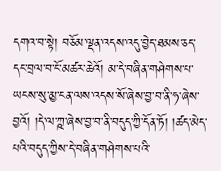དགའ་བ་སྟེ། བཅོམ་ལྡན་འདས་འདུ་བྱེད་ཐམས་ཅད་དང་བྲལ་བ་ངོ་མཚར་ཆེའོ། མ་དེ་བཞིན་གཤེགས་པ་ཡངས་སུ་མྱ་ངན་ལས་འདས་སོ་ཞེས་བྱ་བ་ནི་ཧ་ཞེས་བྱའོ། །དེ་ལ་ཀྵ་ཞེས་བྱ་བ་ནི་བདུད་ཀྱི་དོན་ཏོ། །ཚད་མེད་པའི་བདུད་ཀྱིས་དེ་བཞིན་གཤེགས་པའི་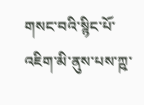གསང་བའི་སྙིང་པོ་འཇིག་མི་ནུས་པས་ཀྵ་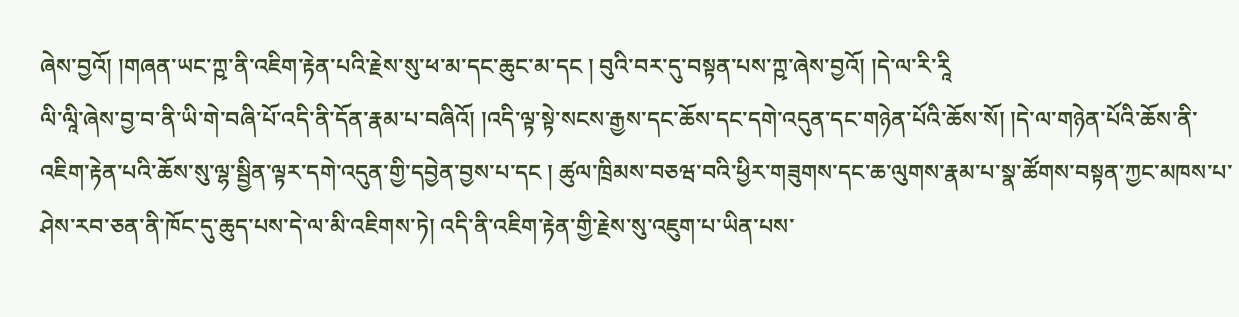ཞེས་བྱའོ། །གཞན་ཡང་ཀྵ་ནི་འཇིག་རྟེན་པའི་རྗེས་སུ་ཕ་མ་དང་ཆུང་མ་དང ། བུའི་བར་དུ་བསྟན་པས་ཀྵ་ཞེས་བྱའོ། །དེ་ལ་རི་རཱི
ལི་ལཱི་ཞེས་བྱ་བ་ནི་ཡི་གེ་བཞི་པོ་འདི་ནི་དོན་རྣམ་པ་བཞིའོ། །འདི་ལྟ་སྟེ་སངས་རྒྱས་དང་ཆོས་དང་དགེ་འདུན་དང་གཉེན་པོའི་ཆོས་སོ། །དེ་ལ་གཉེན་པོའི་ཆོས་ནི་འཇིག་རྟེན་པའི་ཆོས་སུ་ལྷ་སྦྱིན་ལྟར་དགེ་འདུན་གྱི་དབྱེན་བྱས་པ་དང ། ཚུལ་ཁྲིམས་བཅཝ་བའི་ཕྱིར་གཟུགས་དང་ཆ་ལུགས་རྣམ་པ་སྣ་ཚོགས་བསྟན་ཀྱང་མཁས་པ་ཤེས་རབ་ཅན་ནི་ཁོང་དུ་ཆུད་པས་དེ་ལ་མི་འཇིགས་ཏེ། འདི་ནི་འཇིག་རྟེན་གྱི་རྗེས་སུ་འཇུག་པ་ཡིན་པས་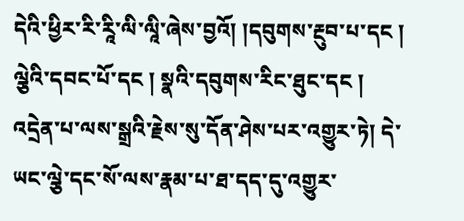དེའི་ཕྱིར་རི་རཱི་ལི་ལཱི་ཞེས་བྱའོ། །དབུགས་རྔུབ་པ་དང ། ལྕེའི་དབང་པོ་དང ། སྣའི་དབུགས་རིང་ཐུང་དང ། འདྲེན་པ་ལས་སྒྲའི་རྗེས་སུ་དོན་ཤེས་པར་འགྱུར་ཏེ། དེ་ཡང་ལྕེ་དང་སོ་ལས་རྣམ་པ་ཐ་དད་དུ་འགྱུར་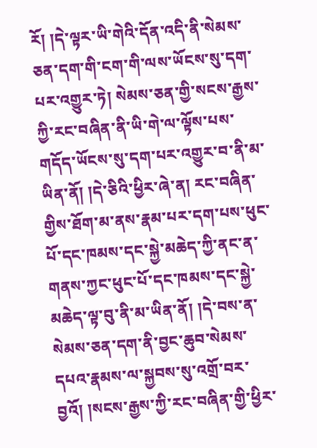རོ། །དེ་ལྟར་ཡི་གེའི་དོན་འདི་ནི་སེམས་ཅན་དག་གི་ངག་གི་ལས་ཡོངས་སུ་དག་པར་འགྱུར་ཏེ། སེམས་ཅན་གྱི་སངས་རྒྱས་ཀྱི་རང་བཞིན་ནི་ཡི་གེ་ལ་ལྟོས་པས་གདོད་ཡོངས་སུ་དག་པར་འགྱུར་བ་ནི་མ་ཡིན་ནོ། །དེ་ཅིའི་ཕྱིར་ཞེ་ན། རང་བཞིན་གྱིས་ཐོག་མ་ནས་རྣམ་པར་དག་པས་ཕུང་པོ་དང་ཁམས་དང་སྐྱེ་མཆེད་ཀྱི་ནང་ན་གནས་ཀྱང་ཕུང་པོ་དང་ཁམས་དང་སྐྱེ་མཆེད་ལྟ་བུ་ནི་མ་ཡིན་ནོ། །དེ་བས་ན་སེམས་ཅན་དག་ནི་བྱང་ཆུབ་སེམས་དཔའ་རྣམས་ལ་སྐྱབས་སུ་འགྲོ་བར་བྱའོ། །སངས་རྒྱས་ཀྱི་རང་བཞིན་གྱི་ཕྱིར་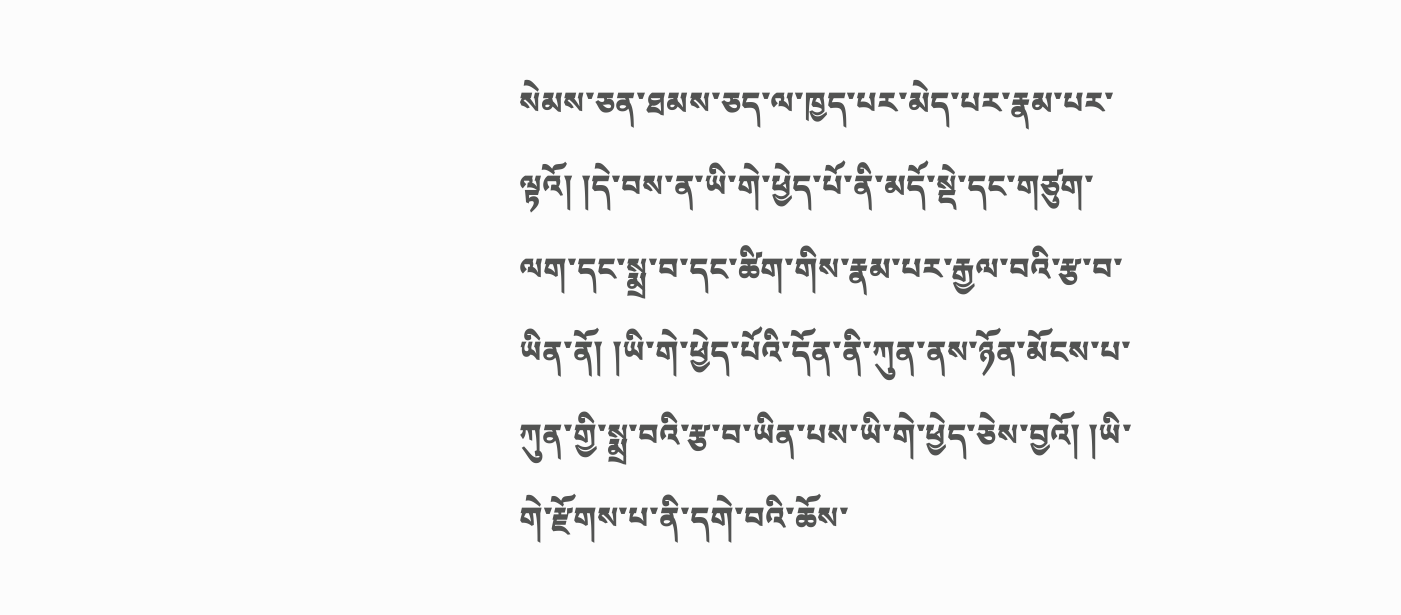སེམས་ཅན་ཐམས་ཅད་ལ་ཁྱད་པར་མེད་པར་རྣམ་པར་ལྟའོ། །དེ་བས་ན་ཡི་གེ་ཕྱེད་པོ་ནི་མདོ་སྡེ་དང་གཙུག་ལག་དང་སྨྲ་བ་དང་ཚིག་གིས་རྣམ་པར་རྒྱལ་བའི་རྩ་བ་ཡིན་ནོ། །ཡི་གེ་ཕྱེད་པོའི་དོན་ནི་ཀུན་ནས་ཉོན་མོངས་པ་ཀུན་གྱི་སྨྲ་བའི་རྩ་བ་ཡིན་པས་ཡི་གེ་ཕྱེད་ཅེས་བྱའོ། །ཡི་གེ་རྫོགས་པ་ནི་དགེ་བའི་ཆོས་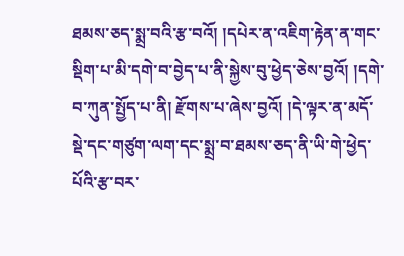ཐམས་ཅད་སྨྲ་བའི་རྩ་བའོ། །དཔེར་ན་འཇིག་རྟེན་ན་གང་སྡིག་པ་མི་དགེ་བ་བྱེད་པ་ནི་སྐྱེས་བུ་ཕྱེད་ཅེས་བྱའོ། །དགེ་བ་ཀུན་སྤྱོད་པ་ནི། རྫོགས་པ་ཞེས་བྱའོ། །དེ་ལྟར་ན་མདོ་སྡེ་དང་གཙུག་ལག་དང་སྨྲ་བ་ཐམས་ཅད་ནི་ཡི་གེ་ཕྱེད་པོའི་རྩ་བར་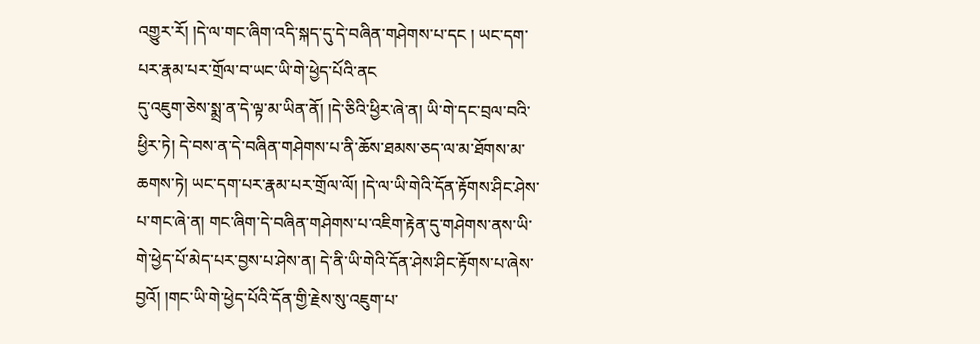འགྱུར་རོ། །དེ་ལ་གང་ཞིག་འདི་སྐད་དུ་དེ་བཞིན་གཤེགས་པ་དང ། ཡང་དག་པར་རྣམ་པར་གྲོལ་བ་ཡང་ཡི་གེ་ཕྱེད་པོའི་ནང
དུ་འཇུག་ཅེས་སྨྲ་ན་དེ་ལྟ་མ་ཡིན་ནོ། །དེ་ཅིའི་ཕྱིར་ཞེ་ན། ཡི་གེ་དང་བྲལ་བའི་ཕྱིར་ཏེ། དེ་བས་ན་དེ་བཞིན་གཤེགས་པ་ནི་ཆོས་ཐམས་ཅད་ལ་མ་ཐོགས་མ་ཆགས་ཏེ། ཡང་དག་པར་རྣམ་པར་གྲོལ་ལོ། །དེ་ལ་ཡི་གེའི་དོན་རྟོགས་ཤིང་ཤེས་པ་གང་ཞེ་ན། གང་ཞིག་དེ་བཞིན་གཤེགས་པ་འཇིག་རྟེན་དུ་གཤེགས་ནས་ཡི་གེ་ཕྱེད་པོ་མེད་པར་བྱས་པ་ཤེས་ན། དེ་ནི་ཡི་གེའི་དོན་ཤེས་ཤིང་རྟོགས་པ་ཞེས་བྱའོ། །གང་ཡི་གེ་ཕྱེད་པོའི་དོན་གྱི་རྗེས་སུ་འཇུག་པ་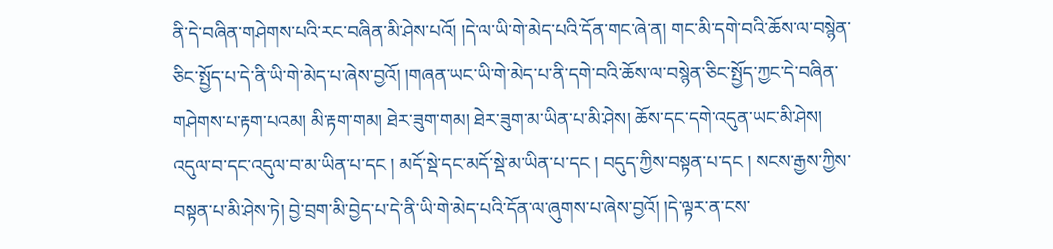ནི་དེ་བཞིན་གཤེགས་པའི་རང་བཞིན་མི་ཤེས་པའོ། །དེ་ལ་ཡི་གེ་མེད་པའི་དོན་གང་ཞེ་ན། གང་མི་དགེ་བའི་ཆོས་ལ་བསྙེན་ཅིང་སྤྱོད་པ་དེ་ནི་ཡི་གེ་མེད་པ་ཞེས་བྱའོ། །གཞན་ཡང་ཡི་གེ་མེད་པ་ནི་དགེ་བའི་ཆོས་ལ་བསྙེན་ཅིང་སྤྱོད་ཀྱང་དེ་བཞིན་གཤེགས་པ་རྟག་པའམ། མི་རྟག་གམ། ཐེར་ཟུག་གམ། ཐེར་ཟུག་མ་ཡིན་པ་མི་ཤེས། ཆོས་དང་དགེ་འདུན་ཡང་མི་ཤེས། འདུལ་བ་དང་འདུལ་བ་མ་ཡིན་པ་དང ། མདོ་སྡེ་དང་མདོ་སྡེ་མ་ཡིན་པ་དང ། བདུད་ཀྱིས་བསྟན་པ་དང ། སངས་རྒྱས་ཀྱིས་བསྟན་པ་མི་ཤེས་ཏེ། བྱེ་བྲག་མི་བྱེད་པ་དེ་ནི་ཡི་གེ་མེད་པའི་དོན་ལ་ཞུགས་པ་ཞེས་བྱའོ། །དེ་ལྟར་ན་ངས་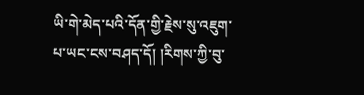ཡི་གེ་མེད་པའི་དོན་གྱི་རྗེས་སུ་འཇུག་པ་ཡང་ངས་བཤད་དོ། །རིགས་ཀྱི་བུ་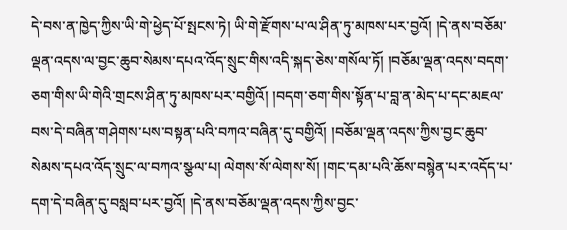དེ་བས་ན་ཁྱེད་ཀྱིས་ཡི་གེ་ཕྱེད་པོ་སྤངས་ཏེ། ཡི་གེ་རྫོགས་པ་ལ་ཤིན་ཏུ་མཁས་པར་བྱའོ། །དེ་ནས་བཅོམ་ལྡན་འདས་ལ་བྱང་ཆུབ་སེམས་དཔའ་འོད་སྲུང་གིས་འདི་སྐད་ཅེས་གསོལ་ཏོ། །བཅོམ་ལྡན་འདས་བདག་ཅག་གིས་ཡི་གེའི་གྲངས་ཤིན་ཏུ་མཁས་པར་བགྱིའོ། །བདག་ཅག་གིས་སྟོན་པ་བླ་ན་མེད་པ་དང་མཇལ་བས་དེ་བཞིན་གཤེགས་པས་བསྟན་པའི་བཀའ་བཞིན་དུ་བགྱིའོ། །བཅོམ་ལྡན་འདས་ཀྱིས་བྱང་ཆུབ་སེམས་དཔའ་འོད་སྲུང་ལ་བཀའ་སྩལ་པ། ལེགས་སོ་ལེགས་སོ། །གང་དམ་པའི་ཆོས་བསྙེན་པར་འདོད་པ་དག་དེ་བཞིན་དུ་བསླབ་པར་བྱའོ། །དེ་ནས་བཅོམ་ལྡན་འདས་ཀྱིས་བྱང་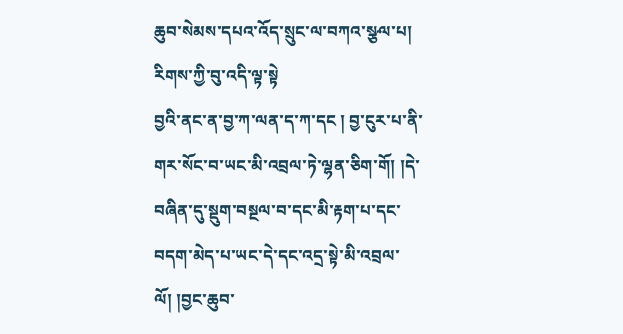ཆུབ་སེམས་དཔའ་འོད་སྲུང་ལ་བཀའ་སྩལ་པ། རིགས་ཀྱི་བུ་འདི་ལྟ་སྟེ
བྱའི་ནང་ན་བྱ་ཀ་ལན་ད་ཀ་དང ། བྱ་ངུར་པ་ནི་གར་སོང་བ་ཡང་མི་འབྲལ་ཏེ་ལྷན་ཅིག་གོ། །དེ་བཞིན་དུ་སྡུག་བསྔལ་བ་དང་མི་རྟག་པ་དང་བདག་མེད་པ་ཡང་དེ་དང་འདྲ་སྟེ་མི་འབྲལ་ལོ། །བྱང་ཆུབ་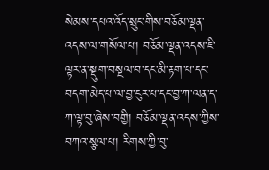སེམས་དཔའ་འོད་སྲུང་གིས་བཅོམ་ལྡན་འདས་ལ་གསོལ་པ། བཅོམ་ལྡན་འདས་ཇི་ལྟར་ན་སྡུག་བསྔལ་བ་དང་མི་རྟག་པ་དང་བདག་མེད་པ་ལ་བྱ་ངུར་པ་དང་བྱ་ཀ་ལན་ད་ཀ་ལྟ་བུ་ཞེས་བགྱི། བཅོམ་ལྡན་འདས་ཀྱིས་བཀའ་སྩལ་པ། རིགས་ཀྱི་བུ་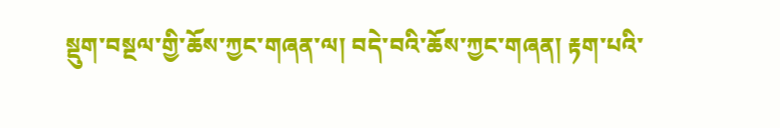སྡུག་བསྔལ་གྱི་ཆོས་ཀྱང་གཞན་ལ། བདེ་བའི་ཆོས་ཀྱང་གཞན། རྟག་པའི་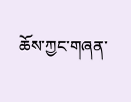ཆོས་ཀྱང་གཞན་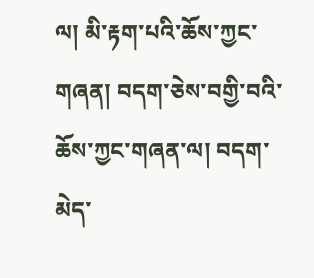ལ། མི་རྟག་པའི་ཆོས་ཀྱང་གཞན། བདག་ཅེས་བགྱི་བའི་ཆོས་ཀྱང་གཞན་ལ། བདག་མེད་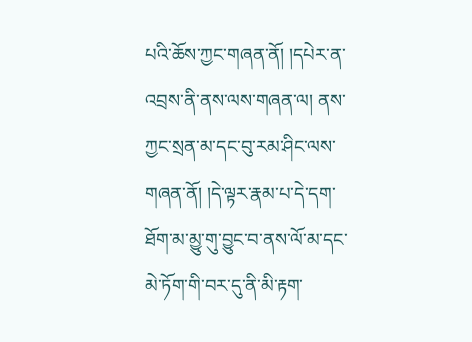པའི་ཆོས་ཀྱང་གཞན་ནོ། །དཔེར་ན་འབྲས་ནི་ནས་ལས་གཞན་ལ། ནས་ཀྱང་སྲན་མ་དང་བུ་རམ་ཤིང་ལས་གཞན་ནོ། །དེ་ལྟར་རྣམ་པ་དེ་དག་ཐོག་མ་མྱུ་གུ་བྱུང་བ་ནས་ལོ་མ་དང་མེ་ཏོག་གི་བར་དུ་ནི་མི་རྟག་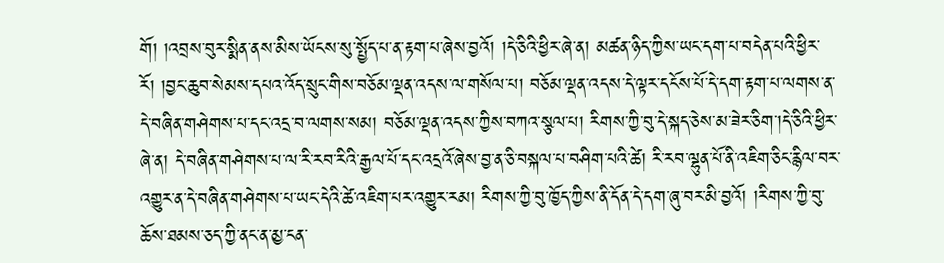གོ། །འབྲས་བུར་སྨིན་ནས་མིས་ཡོངས་སུ་སྤྱོད་པ་ན་རྟག་པ་ཞེས་བྱའོ། །དེ་ཅིའི་ཕྱིར་ཞེ་ན། མཚན་ཉིད་ཀྱིས་ཡང་དག་པ་བདེན་པའི་ཕྱིར་རོ། །བྱང་ཆུབ་སེམས་དཔའ་འོད་སྲུང་གིས་བཅོམ་ལྡན་འདས་ལ་གསོལ་པ། བཅོམ་ལྡན་འདས་དེ་ལྟར་དངོས་པོ་དེ་དག་རྟག་པ་ལགས་ན་དེ་བཞིན་གཤེགས་པ་དང་འདྲ་བ་ལགས་སམ། བཅོམ་ལྡན་འདས་ཀྱིས་བཀའ་སྩལ་པ། རིགས་ཀྱི་བུ་དེ་སྐད་ཅེས་མ་ཟེར་ཅིག་།དེ་ཅིའི་ཕྱིར་ཞེ་ན། དེ་བཞིན་གཤེགས་པ་ལ་རི་རབ་རིའི་རྒྱལ་པོ་དང་འདྲའོ་ཞེས་བྱ་ན་ཅི་བསྐལ་པ་བཤིག་པའི་ཚེ། རི་རབ་ལྷུན་པོ་ནི་འཇིག་ཅིང་རྙིལ་བར་འགྱུར་ན་དེ་བཞིན་གཤེགས་པ་ཡང་དེའི་ཚེ་འཇིག་པར་འགྱུར་རམ། རིགས་ཀྱི་བུ་ཁྱོད་ཀྱིས་ནི་དོན་དེ་དག་ཞུ་བར་མི་བྱའོ། །རིགས་ཀྱི་བུ་ཆོས་ཐམས་ཅད་ཀྱི་ནང་ན་མྱ་ངན་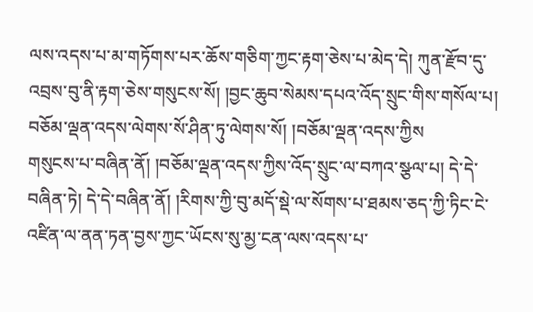ལས་འདས་པ་མ་གཏོགས་པར་ཆོས་གཅིག་ཀྱང་རྟག་ཅེས་པ་མེད་དེ། ཀུན་རྫོབ་དུ་འབྲས་བུ་ནི་རྟག་ཅེས་གསུངས་སོ། །བྱང་ཆུབ་སེམས་དཔའ་འོད་སྲུང་གིས་གསོལ་པ། བཅོམ་ལྡན་འདས་ལེགས་སོ་ཤིན་ཏུ་ལེགས་སོ། །བཅོམ་ལྡན་འདས་ཀྱིས
གསུངས་པ་བཞིན་ནོ། །བཅོམ་ལྡན་འདས་ཀྱིས་འོད་སྲུང་ལ་བཀའ་སྩལ་པ། དེ་དེ་བཞིན་ཏེ། དེ་དེ་བཞིན་ནོ། །རིགས་ཀྱི་བུ་མདོ་སྡེ་ལ་སོགས་པ་ཐམས་ཅད་ཀྱི་ཏིང་ངེ་འཛིན་ལ་ནན་ཏན་བྱས་ཀྱང་ཡོངས་སུ་མྱ་ངན་ལས་འདས་པ་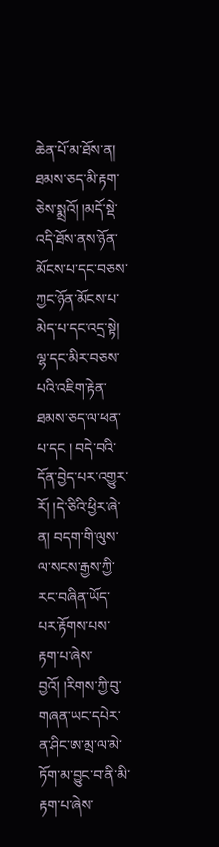ཆེན་པོ་མ་ཐོས་ན། ཐམས་ཅད་མི་རྟག་ཅེས་སྨྲའོ། །མདོ་སྡེ་འདི་ཐོས་ནས་ཉོན་མོངས་པ་དང་བཅས་ཀྱང་ཉོན་མོངས་པ་མེད་པ་དང་འདྲ་སྟེ། ལྷ་དང་མིར་བཅས་པའི་འཇིག་རྟེན་ཐམས་ཅད་ལ་ཕན་པ་དང ། བདེ་བའི་དོན་བྱེད་པར་འགྱུར་རོ། །དེ་ཅིའི་ཕྱིར་ཞེ་ན། བདག་གི་ལུས་ལ་སངས་རྒྱས་ཀྱི་རང་བཞིན་ཡོད་པར་རྟོགས་པས་རྟག་པ་ཞེས་བྱའོ། །རིགས་ཀྱི་བུ་གཞན་ཡང་དཔེར་ན་ཤིང་ཨ་མྲ་ལ་མེ་ཏོག་མ་བྱུང་བ་ནི་མི་རྟག་པ་ཞེས་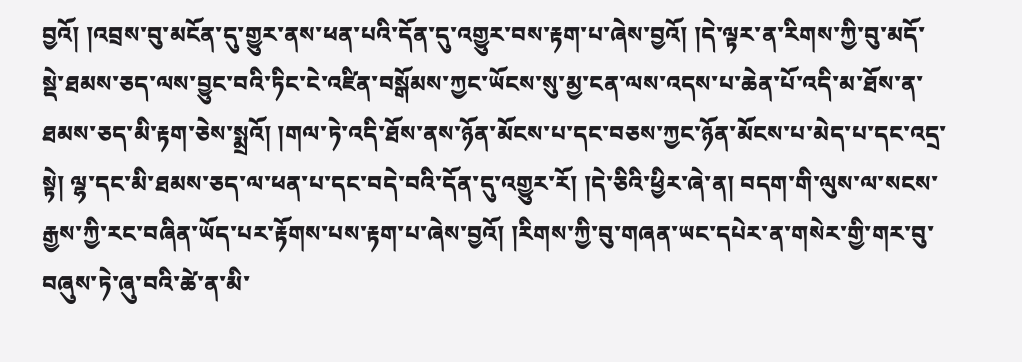བྱའོ། །འབྲས་བུ་མངོན་དུ་གྱུར་ནས་ཕན་པའི་དོན་དུ་འགྱུར་བས་རྟག་པ་ཞེས་བྱའོ། །དེ་ལྟར་ན་རིགས་ཀྱི་བུ་མདོ་སྡེ་ཐམས་ཅད་ལས་བྱུང་བའི་ཏིང་ངེ་འཛིན་བསྒོམས་ཀྱང་ཡོངས་སུ་མྱ་ངན་ལས་འདས་པ་ཆེན་པོ་འདི་མ་ཐོས་ན་ཐམས་ཅད་མི་རྟག་ཅེས་སྨྲའོ། །གལ་ཏེ་འདི་ཐོས་ནས་ཉོན་མོངས་པ་དང་བཅས་ཀྱང་ཉོན་མོངས་པ་མེད་པ་དང་འདྲ་སྟེ། ལྷ་དང་མི་ཐམས་ཅད་ལ་ཕན་པ་དང་བདེ་བའི་དོན་དུ་འགྱུར་རོ། །དེ་ཅིའི་ཕྱིར་ཞེ་ན། བདག་གི་ལུས་ལ་སངས་རྒྱས་ཀྱི་རང་བཞིན་ཡོད་པར་རྟོགས་པས་རྟག་པ་ཞེས་བྱའོ། །རིགས་ཀྱི་བུ་གཞན་ཡང་དཔེར་ན་གསེར་གྱི་གར་བུ་བཞུས་ཏེ་ཞུ་བའི་ཚེ་ན་མི་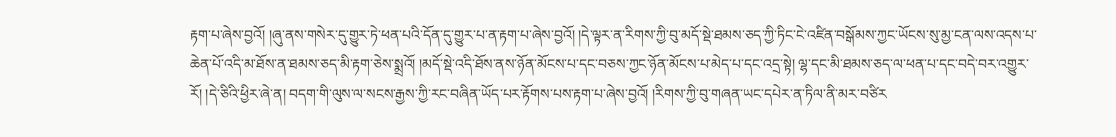རྟག་པ་ཞེས་བྱའོ། །ཞུ་ནས་གསེར་དུ་གྱུར་ཏེ་ཕན་པའི་དོན་དུ་གྱུར་པ་ན་རྟག་པ་ཞེས་བྱའོ། །དེ་ལྟར་ན་རིགས་ཀྱི་བུ་མདོ་སྡེ་ཐམས་ཅད་ཀྱི་ཏིང་ངེ་འཛིན་བསྒོམས་ཀྱང་ཡོངས་སུ་མྱ་ངན་ལས་འདས་པ་ཆེན་པོ་འདི་མ་ཐོས་ན་ཐམས་ཅད་མི་རྟག་ཅེས་སྨྲའོ། །མདོ་སྡེ་འདི་ཐོས་ནས་ཉོན་མོངས་པ་དང་བཅས་ཀྱང་ཉོན་མོངས་པ་མེད་པ་དང་འདྲ་སྟེ། ལྷ་དང་མི་ཐམས་ཅད་ལ་ཕན་པ་དང་བདེ་བར་འགྱུར་རོ། །དེ་ཅིའི་ཕྱིར་ཞེ་ན། བདག་གི་ལུས་ལ་སངས་རྒྱས་ཀྱི་རང་བཞིན་ཡོད་པར་རྟོགས་པས་རྟག་པ་ཞེས་བྱའོ། །རིགས་ཀྱི་བུ་གཞན་ཡང་དཔེར་ན་ཏིལ་ནི་མར་བཙིར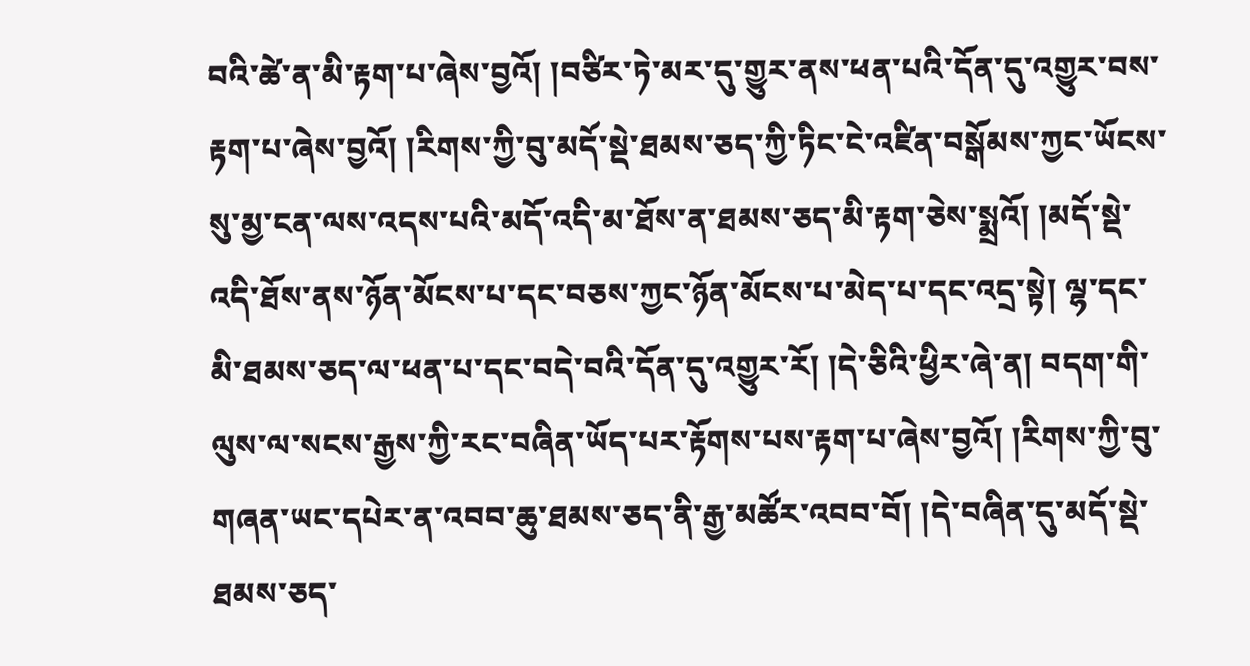བའི་ཚེ་ན་མི་རྟག་པ་ཞེས་བྱའོ། །བཙིར་ཏེ་མར་དུ་གྱུར་ནས་ཕན་པའི་དོན་དུ་འགྱུར་བས་རྟག་པ་ཞེས་བྱའོ། །རིགས་ཀྱི་བུ་མདོ་སྡེ་ཐམས་ཅད་ཀྱི་ཏིང་ངེ་འཛིན་བསྒོམས་ཀྱང་ཡོངས་སུ་མྱ་ངན་ལས་འདས་པའི་མདོ་འདི་མ་ཐོས་ན་ཐམས་ཅད་མི་རྟག་ཅེས་སྨྲའོ། །མདོ་སྡེ་འདི་ཐོས་ནས་ཉོན་མོངས་པ་དང་བཅས་ཀྱང་ཉོན་མོངས་པ་མེད་པ་དང་འདྲ་སྟེ། ལྷ་དང་མི་ཐམས་ཅད་ལ་ཕན་པ་དང་བདེ་བའི་དོན་དུ་འགྱུར་རོ། །དེ་ཅིའི་ཕྱིར་ཞེ་ན། བདག་གི་ལུས་ལ་སངས་རྒྱས་ཀྱི་རང་བཞིན་ཡོད་པར་རྟོགས་པས་རྟག་པ་ཞེས་བྱའོ། །རིགས་ཀྱི་བུ་གཞན་ཡང་དཔེར་ན་འབབ་ཆུ་ཐམས་ཅད་ནི་རྒྱ་མཚོར་འབབ་བོ། །དེ་བཞིན་དུ་མདོ་སྡེ་ཐམས་ཅད་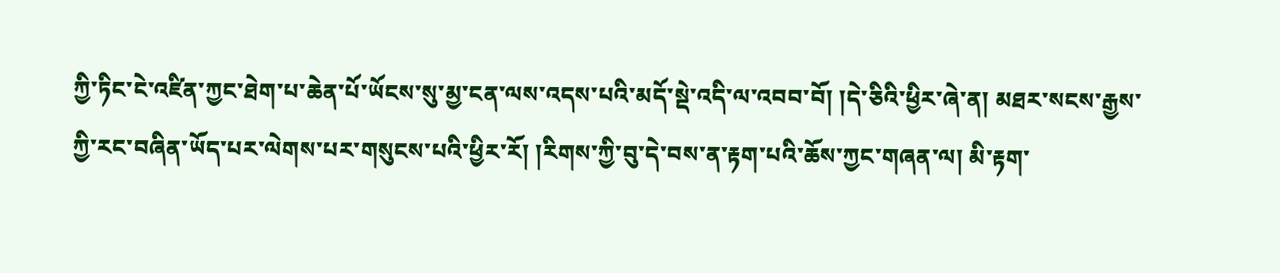ཀྱི་ཏིང་ངེ་འཛིན་ཀྱང་ཐེག་པ་ཆེན་པོ་ཡོངས་སུ་མྱ་ངན་ལས་འདས་པའི་མདོ་སྡེ་འདི་ལ་འབབ་བོ། །དེ་ཅིའི་ཕྱིར་ཞེ་ན། མཐར་སངས་རྒྱས་ཀྱི་རང་བཞིན་ཡོད་པར་ལེགས་པར་གསུངས་པའི་ཕྱིར་རོ། །རིགས་ཀྱི་བུ་དེ་བས་ན་རྟག་པའི་ཆོས་ཀྱང་གཞན་ལ། མི་རྟག་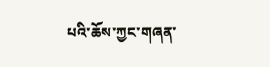པའི་ཆོས་ཀྱང་གཞན་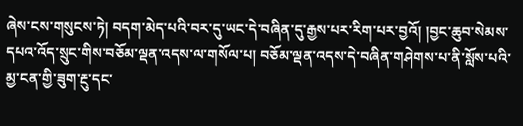ཞེས་ངས་གསུངས་ཏེ། བདག་མེད་པའི་བར་དུ་ཡང་དེ་བཞིན་དུ་རྒྱས་པར་རིག་པར་བྱའོ། །བྱང་ཆུབ་སེམས་དཔའ་འོད་སྲུང་གིས་བཅོམ་ལྡན་འདས་ལ་གསོལ་པ། བཅོམ་ལྡན་འདས་དེ་བཞིན་གཤེགས་པ་ནི་སློས་པའི་མྱ་ངན་གྱི་ཟུག་རྔུ་དང་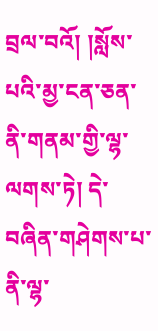བྲལ་བའོ། །སློས་པའི་མྱ་ངན་ཅན་ནི་གནམ་གྱི་ལྷ་ལགས་ཏེ། དེ་བཞིན་གཤེགས་པ་ནི་ལྷ་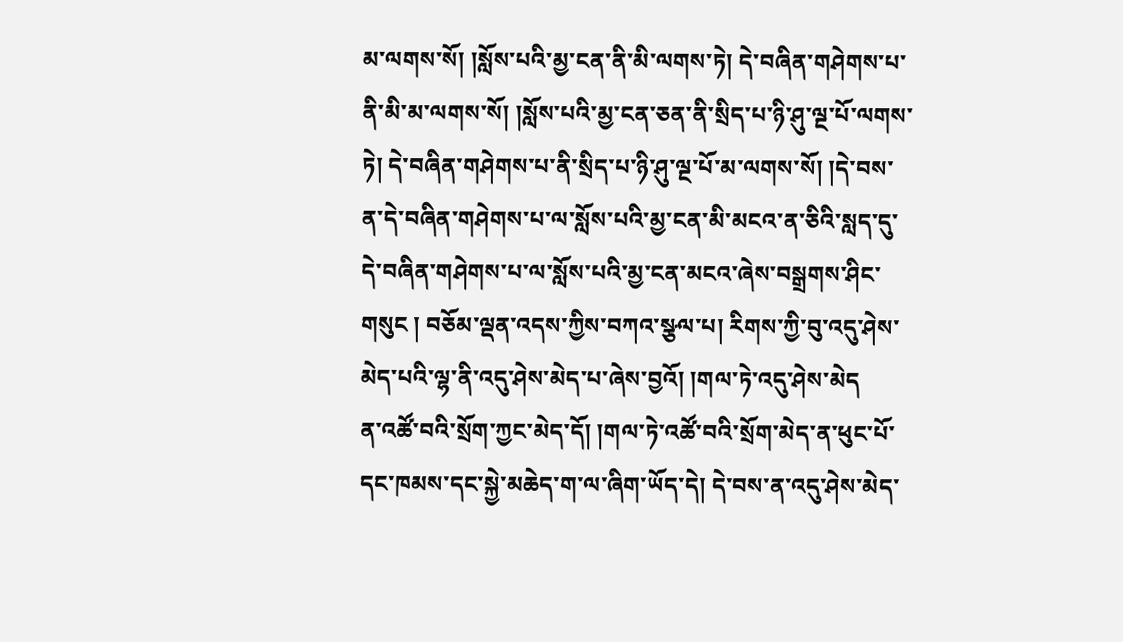མ་ལགས་སོ། །སློས་པའི་མྱ་ངན་ནི་མི་ལགས་ཏེ། དེ་བཞིན་གཤེགས་པ་ནི་མི་མ་ལགས་སོ། །སློས་པའི་མྱ་ངན་ཅན་ནི་སྲིད་པ་ཉི་ཤུ་ལྔ་པོ་ལགས་ཏེ། དེ་བཞིན་གཤེགས་པ་ནི་སྲིད་པ་ཉི་ཤུ་ལྔ་པོ་མ་ལགས་སོ། །དེ་བས་ན་དེ་བཞིན་གཤེགས་པ་ལ་སློས་པའི་མྱ་ངན་མི་མངའ་ན་ཅིའི་སླད་དུ་དེ་བཞིན་གཤེགས་པ་ལ་སློས་པའི་མྱ་ངན་མངའ་ཞེས་བསྒྲགས་ཤིང་གསུང ། བཅོམ་ལྡན་འདས་ཀྱིས་བཀའ་སྩལ་པ། རིགས་ཀྱི་བུ་འདུ་ཤེས་མེད་པའི་ལྷ་ནི་འདུ་ཤེས་མེད་པ་ཞེས་བྱའོ། །གལ་ཏེ་འདུ་ཤེས་མེད
ན་འཚོ་བའི་སྲོག་ཀྱང་མེད་དོ། །གལ་ཏེ་འཚོ་བའི་སྲོག་མེད་ན་ཕུང་པོ་དང་ཁམས་དང་སྐྱེ་མཆེད་ག་ལ་ཞིག་ཡོད་དེ། དེ་བས་ན་འདུ་ཤེས་མེད་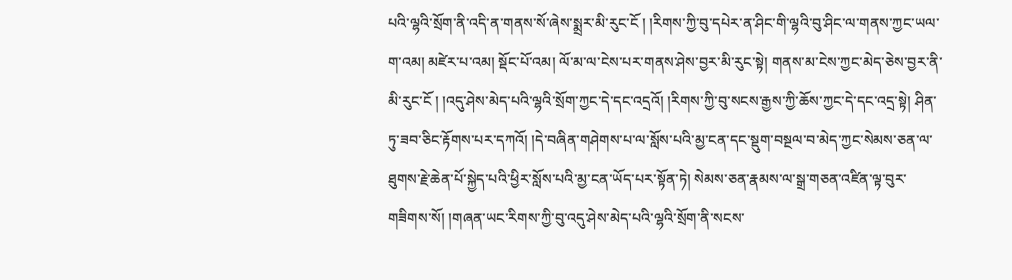པའི་ལྷའི་སྲོག་ནི་འདི་ན་གནས་སོ་ཞེས་སྨྲར་མི་རུང་ངོ ། །རིགས་ཀྱི་བུ་དཔེར་ན་ཤིང་གི་ལྷའི་བུ་ཤིང་ལ་གནས་ཀྱང་ཡལ་ག་འམ། མཛེར་པ་འམ། སྡོང་པོ་འམ། ལོ་མ་ལ་ངེས་པར་གནས་ཤེས་བྱར་མི་རུང་སྟེ། གནས་མ་ངེས་ཀྱང་མེད་ཅེས་བྱར་ནི་མི་རུང་ངོ ། །འདུ་ཤེས་མེད་པའི་ལྷའི་སྲོག་ཀྱང་དེ་དང་འདྲའོ། །རིགས་ཀྱི་བུ་སངས་རྒྱས་ཀྱི་ཆོས་ཀྱང་དེ་དང་འདྲ་སྟེ། ཤིན་ཏུ་ཟབ་ཅིང་རྟོགས་པར་དཀའོ། །དེ་བཞིན་གཤེགས་པ་ལ་སློས་པའི་མྱ་ངན་དང་སྡུག་བསྔལ་བ་མེད་ཀྱང་སེམས་ཅན་ལ་ཐུགས་རྗེ་ཆེན་པོ་སྐྱེད་པའི་ཕྱིར་སློས་པའི་མྱ་ངན་ཡོད་པར་སྟོན་ཏེ། སེམས་ཅན་རྣམས་ལ་སྒྲ་གཅན་འཛིན་ལྟ་བུར་གཟིགས་སོ། །གཞན་ཡང་རིགས་ཀྱི་བུ་འདུ་ཤེས་མེད་པའི་ལྷའི་སྲོག་ནི་སངས་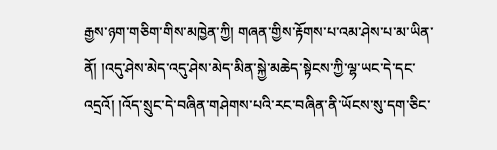རྒྱས་ཉག་གཅིག་གིས་མཁྱེན་ཀྱི། གཞན་གྱིས་རྟོགས་པ་འམ་ཤེས་པ་མ་ཡིན་ནོ། །འདུ་ཤེས་མེད་འདུ་ཤེས་མེད་མིན་སྐྱེ་མཆེད་སྟེངས་ཀྱི་ལྷ་ཡང་དེ་དང་འདྲའོ། །འོད་སྲུང་དེ་བཞིན་གཤེགས་པའི་རང་བཞིན་ནི་ཡོངས་སུ་དག་ཅིང་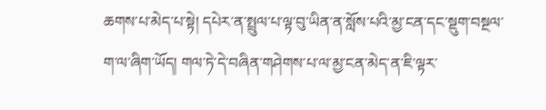ཆགས་པ་མེད་པ་སྟེ། དཔེར་ན་སྤྲུལ་པ་ལྟ་བུ་ཡིན་ན་སློས་པའི་མྱ་ངན་དང་སྡུག་བསྔལ་ག་ལ་ཞིག་ཡོད། གལ་ཏེ་དེ་བཞིན་གཤེགས་པ་ལ་མྱ་ངན་མེད་ན་ཇི་ལྟར་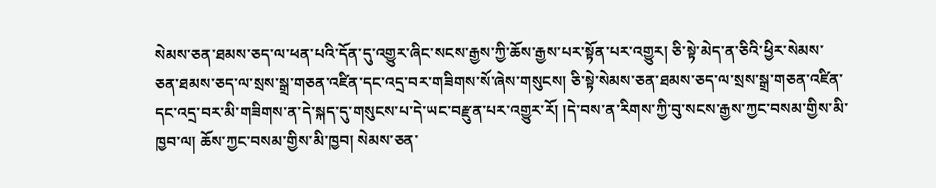སེམས་ཅན་ཐམས་ཅད་ལ་ཕན་པའི་དོན་དུ་འགྱུར་ཞིང་སངས་རྒྱས་ཀྱི་ཆོས་རྒྱས་པར་སྟོན་པར་འགྱུར། ཅི་སྟེ་མེད་ན་ཅིའི་ཕྱིར་སེམས་ཅན་ཐམས་ཅད་ལ་སྲས་སྒྲ་གཅན་འཛིན་དང་འདྲ་བར་གཟིགས་སོ་ཞེས་གསུངས། ཅི་སྟེ་སེམས་ཅན་ཐམས་ཅད་ལ་སྲས་སྒྲ་གཅན་འཛིན་དང་འདྲ་བར་མི་གཟིགས་ན་དེ་སྐད་དུ་གསུངས་པ་དེ་ཡང་བརྫུན་པར་འགྱུར་རོ། །དེ་བས་ན་རིགས་ཀྱི་བུ་སངས་རྒྱས་ཀྱང་བསམ་གྱིས་མི་ཁྱབ་ལ། ཆོས་ཀྱང་བསམ་གྱིས་མི་ཁྱབ། སེམས་ཅན་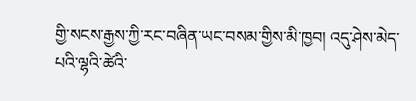གྱི་སངས་རྒྱས་ཀྱི་རང་བཞིན་ཡང་བསམ་གྱིས་མི་ཁྱབ། འདུ་ཤེས་མེད་པའི་ལྷའི་ཚེའི་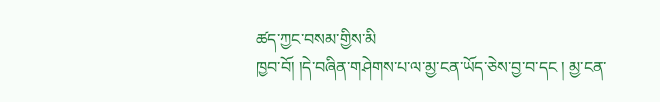ཚད་ཀྱང་བསམ་གྱིས་མི
ཁྱབ་བོ། །དེ་བཞིན་གཤེགས་པ་ལ་མྱ་ངན་ཡོད་ཅེས་བྱ་བ་དང ། མྱ་ངན་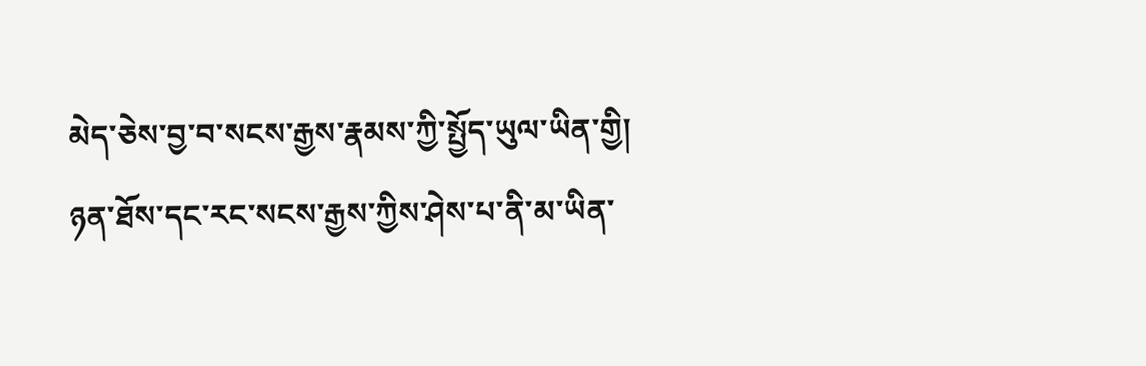མེད་ཅེས་བྱ་བ་སངས་རྒྱས་རྣམས་ཀྱི་སྤྱོད་ཡུལ་ཡིན་གྱི། ཉན་ཐོས་དང་རང་སངས་རྒྱས་ཀྱིས་ཤེས་པ་ནི་མ་ཡིན་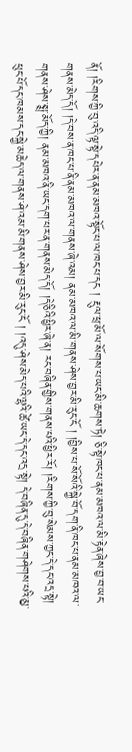ནོ། །རིགས་ཀྱི་བུ་འདི་ལྟ་སྟེ་དཔེར་ན་ནམ་མཁའ་སྟོང་པ་ལ་ཁང་པ་དང ། རྡུལ་ཕྲ་མོ་ལ་སོགས་པ་ཡང་མི་ཆགས་ཏེ། ཅི་སྟེ་ཁང་པ་ནམ་མཁའ་ལ་མི་རྟེན་ཞེས་བྱ་བ་ཡང་གནས་མེད་དོ། །དེ་བས་ན་ཁང་པ་ནི་ནམ་མཁའ་ལ་གནས་ཞེ་འམ། ནམ་མཁའ་ལ་མི་གནས་ཤེས་བྱར་མི་རུང་ངོ ། །བྱིས་པ་སོ་སོའི་སྐྱེ་བོ་དག་ནི་ཁང་པ་ནམ་མཁའ་ལ་གནས་ཤེས་སྨྲ་མོད་ཀྱི། ནམ་མཁའ་ནི་ཡང་དག་པར་ན་གནས་མེད་དོ། །དེ་ཅིའི་ཕྱིར་ཞེ་ན། རང་བཞིན་གྱིས་གནས་པའི་ཕྱིར་རོ། །རིགས་ཀྱི་བུ་སེམས་ཀྱང་དེ་དང་འདྲ་སྟེ། ཕུང་པོ་དང་ཁམས་དང་སྐྱེ་མཆེད་ལ་གནས་ཤེ་འམ་མི་གནས་ཤེས་བྱར་མི་རུང་ངོ ། །འདུ་ཤེས་མེད་པའི་ལྷའི་ཚེ་ཡང་དེ་དང་འདྲ་སྟེ། དེ་བཞིན་དུ་དེ་བཞིན་གཤེགས་པའི་མྱ་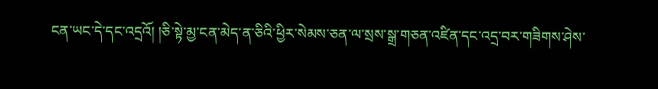ངན་ཡང་དེ་དང་འདྲའོ། །ཅི་སྟེ་མྱ་ངན་མེད་ན་ཅིའི་ཕྱིར་སེམས་ཅན་ལ་སྲས་སྒྲ་གཅན་འཛིན་དང་འདྲ་བར་གཟིགས་ཤེས་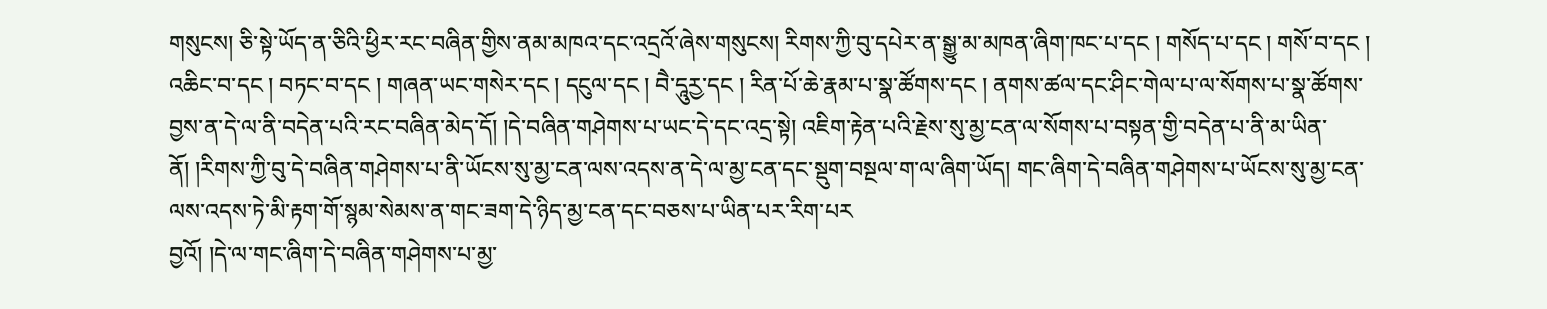གསུངས། ཅི་སྟེ་ཡོད་ན་ཅིའི་ཕྱིར་རང་བཞིན་གྱིས་ནམ་མཁའ་དང་འདྲའོ་ཞེས་གསུངས། རིགས་ཀྱི་བུ་དཔེར་ན་སྒྱུ་མ་མཁན་ཞིག་ཁང་པ་དང ། གསོད་པ་དང ། གསོ་བ་དང ། འཆིང་བ་དང ། བཏང་བ་དང ། གཞན་ཡང་གསེར་དང ། དངུལ་དང ། བཻ་དཱུརྱ་དང ། རིན་པོ་ཆེ་རྣམ་པ་སྣ་ཚོགས་དང ། ནགས་ཚལ་དང་ཤིང་གེལ་པ་ལ་སོགས་པ་སྣ་ཚོགས་བྱས་ན་དེ་ལ་ནི་བདེན་པའི་རང་བཞིན་མེད་དོ། །དེ་བཞིན་གཤེགས་པ་ཡང་དེ་དང་འདྲ་སྟེ། འཇིག་རྟེན་པའི་རྗེས་སུ་མྱ་ངན་ལ་སོགས་པ་བསྟན་གྱི་བདེན་པ་ནི་མ་ཡིན་ནོ། །རིགས་ཀྱི་བུ་དེ་བཞིན་གཤེགས་པ་ནི་ཡོངས་སུ་མྱ་ངན་ལས་འདས་ན་དེ་ལ་མྱ་ངན་དང་སྡུག་བསྔལ་ག་ལ་ཞིག་ཡོད། གང་ཞིག་དེ་བཞིན་གཤེགས་པ་ཡོངས་སུ་མྱ་ངན་ལས་འདས་ཏེ་མི་རྟག་གོ་སྙམ་སེམས་ན་གང་ཟག་དེ་ཉིད་མྱ་ངན་དང་བཅས་པ་ཡིན་པར་རིག་པར
བྱའོ། །དེ་ལ་གང་ཞིག་དེ་བཞིན་གཤེགས་པ་མྱ་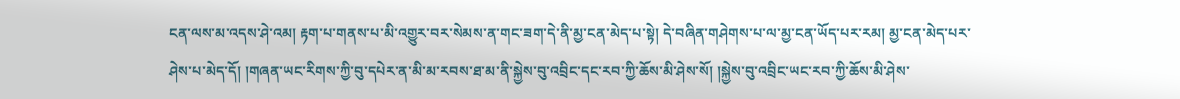ངན་ལས་མ་འདས་ཤེ་འམ། རྟག་པ་གནས་པ་མི་འགྱུར་བར་སེམས་ན་གང་ཟག་དེ་ནི་མྱ་ངན་མེད་པ་སྟེ། དེ་བཞིན་གཤེགས་པ་ལ་མྱ་ངན་ཡོད་པར་རམ། མྱ་ངན་མེད་པར་ཤེས་པ་མེད་དོ། །གཞན་ཡང་རིགས་ཀྱི་བུ་དཔེར་ན་མི་མ་རབས་ཐ་མ་ནི་སྐྱེས་བུ་འབྲིང་དང་རབ་ཀྱི་ཆོས་མི་ཤེས་སོ། །སྐྱེས་བུ་འབྲིང་ཡང་རབ་ཀྱི་ཆོས་མི་ཤེས་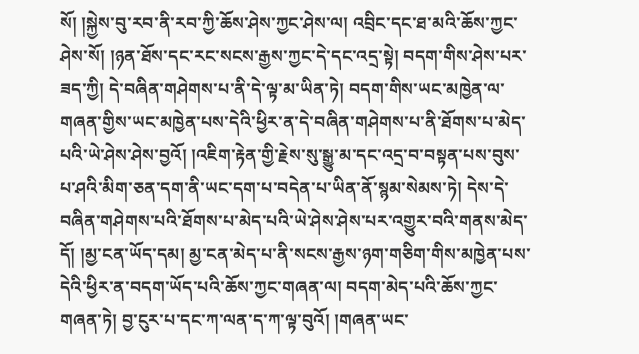སོ། །སྐྱེས་བུ་རབ་ནི་རབ་ཀྱི་ཆོས་ཤེས་ཀྱང་ཤེས་ལ། འབྲིང་དང་ཐ་མའི་ཆོས་ཀྱང་ཤེས་སོ། །ཉན་ཐོས་དང་རང་སངས་རྒྱས་ཀྱང་དེ་དང་འདྲ་སྟེ། བདག་གིས་ཤེས་པར་ཟད་ཀྱི། དེ་བཞིན་གཤེགས་པ་ནི་དེ་ལྟ་མ་ཡིན་ཏེ། བདག་གིས་ཡང་མཁྱེན་ལ་གཞན་གྱིས་ཡང་མཁྱེན་པས་དེའི་ཕྱིར་ན་དེ་བཞིན་གཤེགས་པ་ནི་ཐོགས་པ་མེད་པའི་ཡེ་ཤེས་ཤེས་བྱའོ། །འཇིག་རྟེན་གྱི་རྗེས་སུ་སྒྱུ་མ་དང་འདྲ་བ་བསྟན་པས་བུས་པ་ཤའི་མིག་ཅན་དག་ནི་ཡང་དག་པ་བདེན་པ་ཡིན་ནོ་སྙམ་སེམས་ཏེ། དེས་དེ་བཞིན་གཤེགས་པའི་ཐོགས་པ་མེད་པའི་ཡེ་ཤེས་ཤེས་པར་འགྱུར་བའི་གནས་མེད་དོ། །མྱ་ངན་ཡོད་དམ། མྱ་ངན་མེད་པ་ནི་སངས་རྒྱས་ཉག་གཅིག་གིས་མཁྱེན་པས་དེའི་ཕྱིར་ན་བདག་ཡོད་པའི་ཆོས་ཀྱང་གཞན་ལ། བདག་མེད་པའི་ཆོས་ཀྱང་གཞན་ཏེ། བྱ་ངུར་པ་དང་ཀ་ལན་ད་ཀ་ལྟ་བུའོ། །གཞན་ཡང་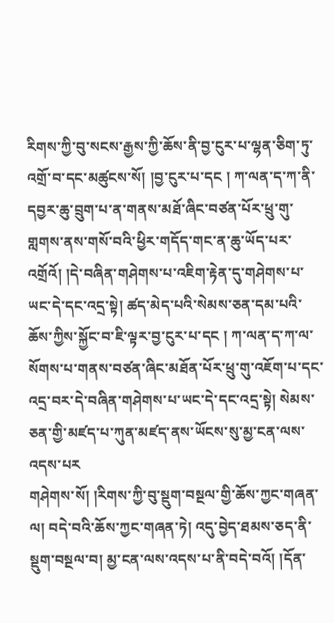རིགས་ཀྱི་བུ་སངས་རྒྱས་ཀྱི་ཆོས་ནི་བྱ་ངུར་པ་ལྷན་ཅིག་ཏུ་འགྲོ་བ་དང་མཚུངས་སོ། །བྱ་ངུར་པ་དང ། ཀ་ལན་ད་ཀ་ནི་དབྱར་ཆུ་བྲུག་པ་ན་གནས་མཐོ་ཞིང་བཙན་པོར་ཕྲུ་གུ་གླགས་ནས་གསོ་བའི་ཕྱིར་གདོད་གང་ན་ཆུ་ཡོད་པར་འགྲོའོ། །དེ་བཞིན་གཤེགས་པ་འཇིག་རྟེན་དུ་གཤེགས་པ་ཡང་དེ་དང་འདྲ་སྟེ། ཚད་མེད་པའི་སེམས་ཅན་དམ་པའི་ཆོས་ཀྱིས་སྐྱོང་བ་ཇི་ལྟར་བྱ་ངུར་པ་དང ། ཀ་ལན་ད་ཀ་ལ་སོགས་པ་གནས་བཙན་ཞིང་མཐོན་པོར་ཕྲུ་གུ་འཇོག་པ་དང་འདྲ་བར་དེ་བཞིན་གཤེགས་པ་ཡང་དེ་དང་འདྲ་སྟེ། སེམས་ཅན་གྱི་མཛད་པ་ཀུན་མཛད་ནས་ཡོངས་སུ་མྱ་ངན་ལས་འདས་པར
གཤེགས་སོ། །རིགས་ཀྱི་བུ་སྡུག་བསྔལ་གྱི་ཆོས་ཀྱང་གཞན་ལ། བདེ་བའི་ཆོས་ཀྱང་གཞན་ཏེ། འདུ་བྱེད་ཐམས་ཅད་ནི་སྡུག་བསྔལ་བ། མྱ་ངན་ལས་འདས་པ་ནི་བདེ་བའོ། །དོན་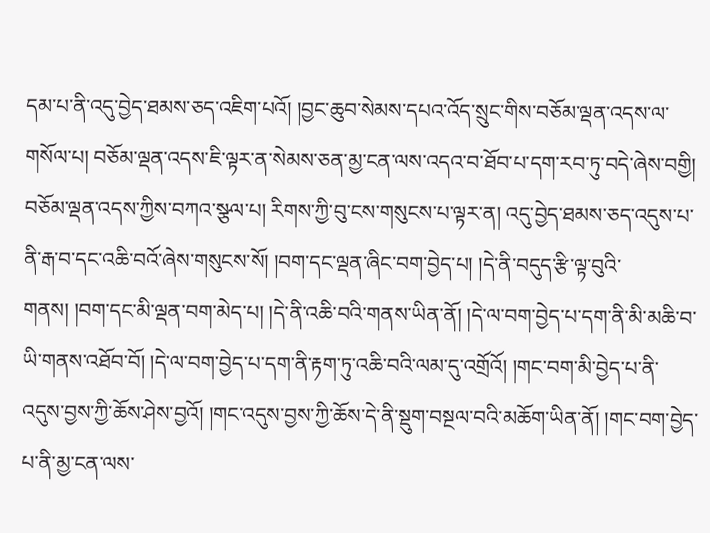དམ་པ་ནི་འདུ་བྱེད་ཐམས་ཅད་འཇིག་པའོ། །བྱང་ཆུབ་སེམས་དཔའ་འོད་སྲུང་གིས་བཅོམ་ལྡན་འདས་ལ་གསོལ་པ། བཅོམ་ལྡན་འདས་ཇི་ལྟར་ན་སེམས་ཅན་མྱ་ངན་ལས་འདའ་བ་ཐོབ་པ་དག་རབ་ཏུ་བདེ་ཞེས་བགྱི། བཅོམ་ལྡན་འདས་ཀྱིས་བཀའ་སྩལ་པ། རིགས་ཀྱི་བུ་ངས་གསུངས་པ་ལྟར་ན། འདུ་བྱེད་ཐམས་ཅད་འདུས་པ་ནི་རྒ་བ་དང་འཆི་བའོ་ཞེས་གསུངས་སོ། །བག་དང་ལྡན་ཞིང་བག་བྱེད་པ། །དེ་ནི་བདུད་རྩི་ལྟ་བུའི་གནས། །བག་དང་མི་ལྡན་བག་མེད་པ། །དེ་ནི་འཆི་བའི་གནས་ཡིན་ནོ། །དེ་ལ་བག་བྱེད་པ་དག་ནི་མི་མཆི་བ་ཡི་གནས་འཐོབ་བོ། །དེ་ལ་བག་བྱེད་པ་དག་ནི་རྟག་ཏུ་འཆི་བའི་ལམ་དུ་འགྲོའོ། །གང་བག་མི་བྱེད་པ་ནི་འདུས་བྱས་ཀྱི་ཆོས་ཤེས་བྱའོ། །གང་འདུས་བྱས་ཀྱི་ཆོས་དེ་ནི་སྡུག་བསྔལ་བའི་མཆོག་ཡིན་ནོ། །གང་བག་བྱེད་པ་ནི་མྱ་ངན་ལས་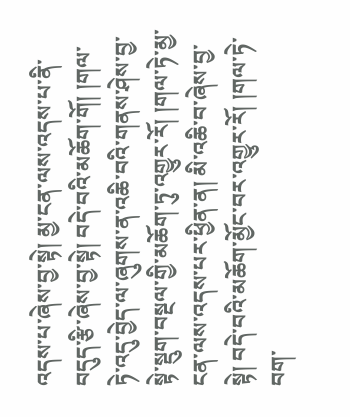འདས་པ་ཞེས་བྱ་སྟེ། མྱ་ངན་ལས་འདས་པ་ནི་བདུད་རྩི་ཞེས་བྱ་སྟེ། བདེ་བའི་མཆོག་གོ། །གལ་ཏེ་འདུ་བྱེད་ལ་ཞུགས་ན་འཆི་བའི་གནས་ཤེས་བྱ་སྟེ་སྡུག་བསྔལ་གྱི་མཆོག་ཏུ་འགྱུར་རོ། །གལ་ཏེ་མྱ་ངན་ལས་འདས་པར་ཕྱིན་ན། མི་འཆི་བ་ཞེས་བྱ་སྟེ། བདེ་བའི་མཆོག་མྱོང་བར་འགྱུར་རོ། །གལ་ཏེ་བག་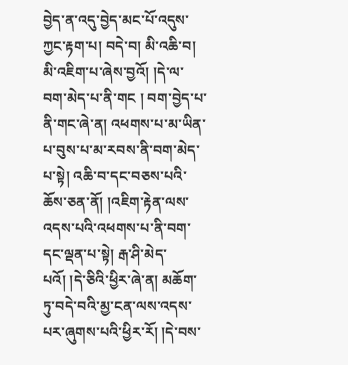བྱེད་ན་འདུ་བྱེད་མང་པོ་འདུས་ཀྱང་རྟག་པ། བདེ་བ། མི་འཆི་བ། མི་འཇིག་པ་ཞེས་བྱའོ། །དེ་ལ་བག་མེད་པ་ནི་གང ། བག་བྱེད་པ་ནི་གང་ཞེ་ན། འཕགས་པ་མ་ཡིན་པ་བུས་པ་མ་རབས་ནི་བག་མེད་པ་སྟེ། འཆི་བ་དང་བཅས་པའི་ཆོས་ཅན་ནོ། །འཇིག་རྟེན་ལས་འདས་པའི་འཕགས་པ་ནི་བག་དང་ལྡན་པ་སྟེ། རྒ་ཤི་མེད་པའོ། །དེ་ཅིའི་ཕྱིར་ཞེ་ན། མཆོག་ཏུ་བདེ་བའི་མྱ་ངན་ལས་འདས་པར་ཞུགས་པའི་ཕྱིར་རོ། །དེ་བས་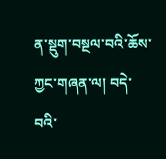ན་སྡུག་བསྔལ་བའི་ཆོས་ཀྱང་གཞན་ལ། བདེ་བའི་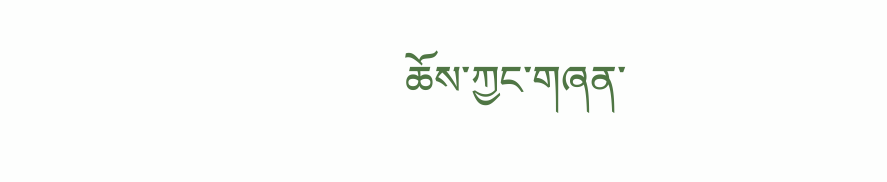ཆོས་ཀྱང་གཞན་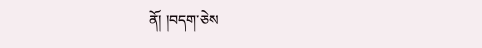ནོ། །བདག་ཅེས